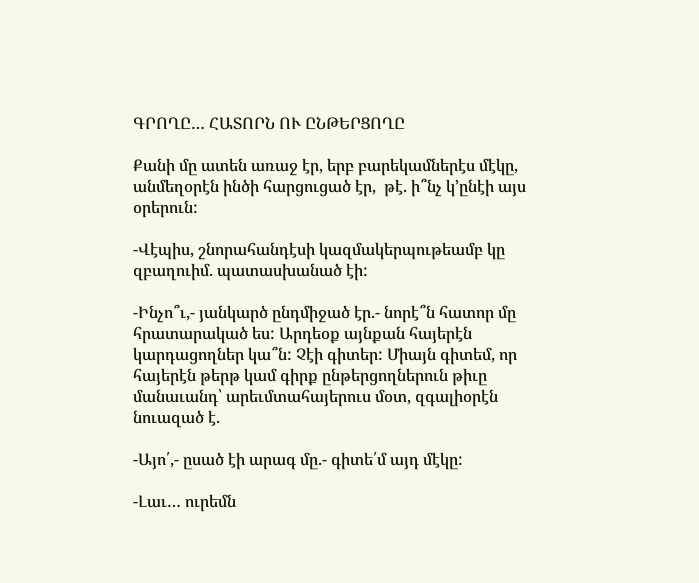ԳՐՈՂԸ… ՀԱՏՈՐՆ ՈՒ ԸՆԹԵՐՑՈՂԸ

Քանի մը ատեն առաջ էր, երբ բարեկամներէս մէկը, անմեղօրէն ինծի հարցուցած էր,  թէ. ի՞նչ կ՚ընէի այս օրերուն:

-Վէպիս, շնորահանդէսի կազմակերպութեամբ կը զբաղուիմ. պատասխանած էի:

-Ինչո՞ւ,- յանկարծ ընդմիջած էր.- նորէ՞ն հատոր մը հրատարակած ես: Արդեօք այնքան հայերէն կարդացողներ կա՞ն: Չէի գիտեր: Միայն գիտեմ, որ հայերէն թերթ կամ գիրք ընթերցողներուն թիւը մանաւանդ՝ արեւմտահայերուս մօտ, զգալիօրէն նուազած է.

-Այո՛,- ըսած էի արագ մը.- գիտե՛մ այդ մէկը:

-Լաւ… ուրեմն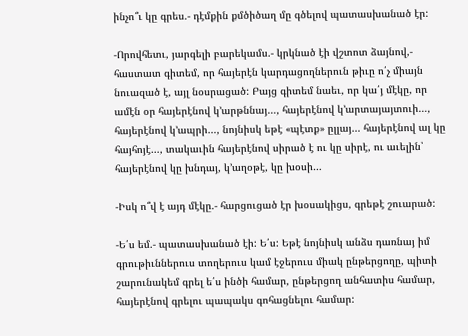ինչո՞ւ կը գրես.- դէմքին քմծիծաղ մը գծելով պատասխանած էր:

-Որովհետւ, յարգելի բարեկամս.- կրկնած էի վշտոտ ձայնով,- հաստատ գիտեմ, որ հայերէն կարդացողներուն թիւը ո՛չ միայն նուազած է, այլ նօսրացած: Բայց գիտեմ նաեւ, որ կա՛յ մէկը, որ ամէն օր հայերէնով կ՚արթննայ…, հայերէնով կ՚արտայայտուի…, հայերէնով կ՚ապրի…, նոյնիսկ եթէ «պէտք» ըլլայ… հայերէնով ալ կը հայհոյէ…, տակաւին հայերէնով սիրած է ու կը սիրէ, ու աւելին՝ հայերէնով կը խնդայ, կ՚աղօթէ, կը խօսի…

-Իսկ ո՞վ է այդ մէկը.- հարցուցած էր խօսակիցս, գրեթէ շուարած:

-Ե՛ս եմ.- պատասխանած էի: Ե՛ս: Եթէ նոյնիսկ անձս դառնայ իմ գրութիւններուս տողերուս կամ էջերուս միակ ընթերցողը, պիտի շարունակեմ գրել ե՛ս ինծի համար, ընթերցող անհատիս համար, հայերէնով գրելու պապակս գոհացնելու համար: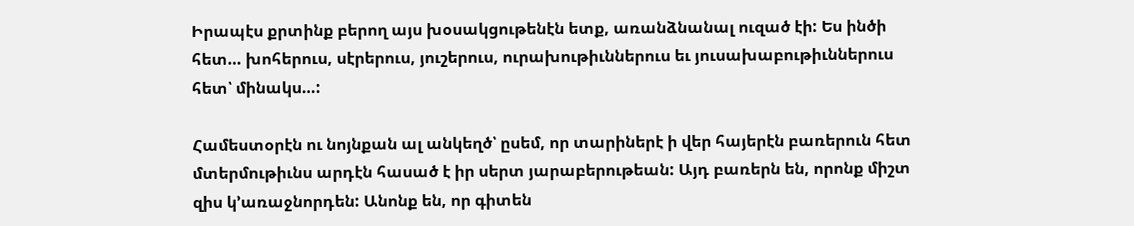Իրապէս քրտինք բերող այս խօսակցութենէն ետք, առանձնանալ ուզած էի: Ես ինծի հետ… խոհերուս, սէրերուս, յուշերուս, ուրախութիւններուս եւ յուսախաբութիւններուս հետ՝ մինակս…:

Համեստօրէն ու նոյնքան ալ անկեղծ՝ ըսեմ, որ տարիներէ ի վեր հայերէն բառերուն հետ մտերմութիւնս արդէն հասած է իր սերտ յարաբերութեան: Այդ բառերն են, որոնք միշտ զիս կ՚առաջնորդեն: Անոնք են, որ գիտեն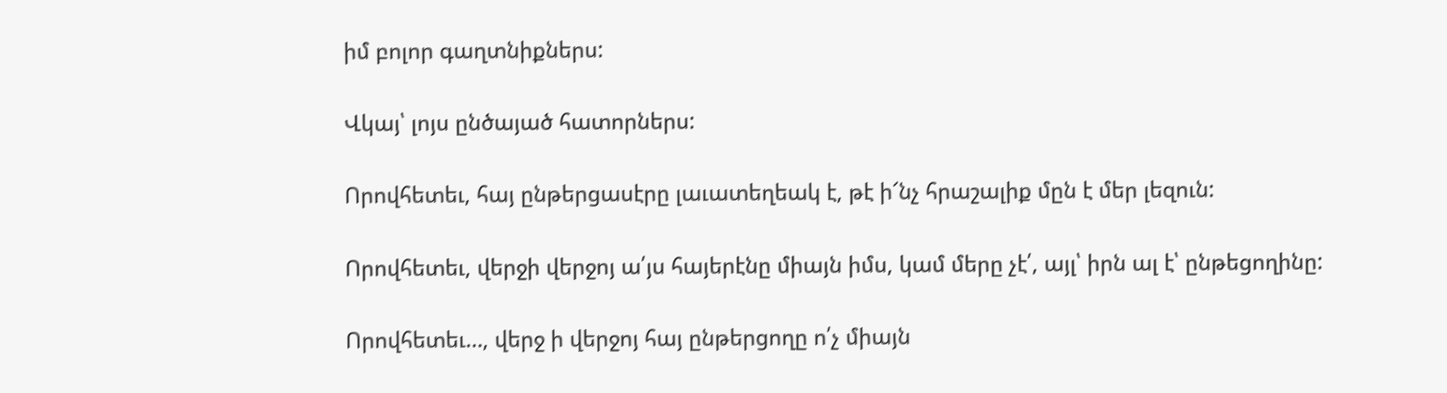իմ բոլոր գաղտնիքներս:

Վկայ՝ լոյս ընծայած հատորներս:

Որովհետեւ, հայ ընթերցասէրը լաւատեղեակ է, թէ ի՜նչ հրաշալիք մըն է մեր լեզուն:

Որովհետեւ, վերջի վերջոյ ա՛յս հայերէնը միայն իմս, կամ մերը չէ՛, այլ՝ իրն ալ է՝ ընթեցողինը:

Որովհետեւ…, վերջ ի վերջոյ հայ ընթերցողը ո՛չ միայն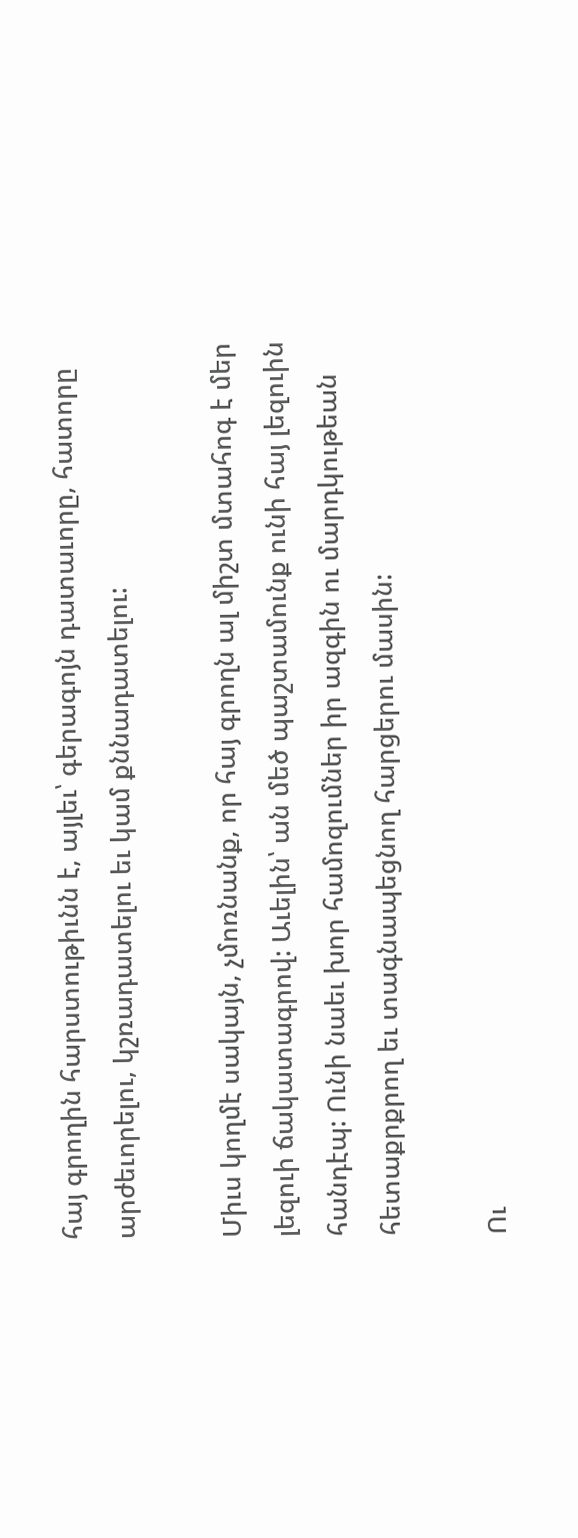հայ գրողին հարստութիւնն է, այլեւ՝ գերագոյն դատաւորը, հատորը արժեւորելու, կշռադատելու եւ կամ քննադատելու:

Միւս կողմէ սակայն, չմոռնանք, որ հայ գրողն ալ միշտ մտահոգ է մեր լեզուի ճակատագրով: Աւելին՝ ան մեծ պաշտամունք ունի հայ լեզուին հանդէպ: Ունի նաեւ խոր համոզումներ իր ազգին ու մարդկութեան հետաքրքրող եւ տագնապեցնող հարցերու մասին:

Ու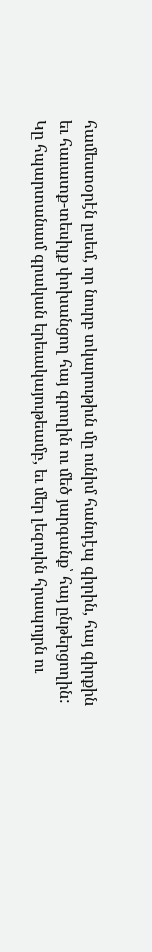համեստօրէն ըսեմ, որ նուրբ տկարութիւն մը ունիմ հանդէպ գիրին, հայ գիրքին եւ հաւատք-տեսիլք փոխանցող հայ գրողին ու մեծ յարգանք՝ հայ ընթերցողին: Կը հպարտանամ գրական երեւակայութեամբ, եւ մեր լեզուին հրապոյրն ու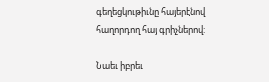գեղեցկութիւնը հայերէնով հաղորդող հայ գրիչներով:

Նաեւ իբրեւ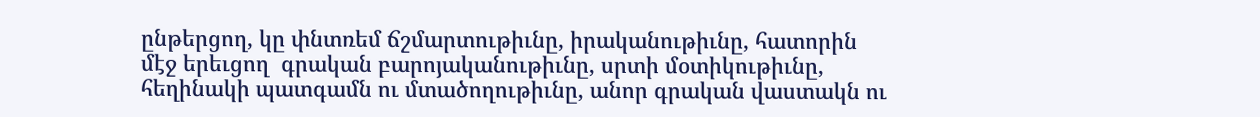ընթերցող, կը փնտռեմ ճշմարտութիւնը, իրականութիւնը, հատորին մէջ երեւցող  գրական բարոյականութիւնը, սրտի մօտիկութիւնը, հեղինակի պատգամն ու մտածողութիւնը, անոր գրական վաստակն ու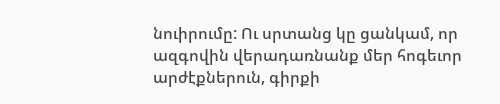նուիրումը: Ու սրտանց կը ցանկամ, որ ազգովին վերադառնանք մեր հոգեւոր արժէքներուն, գիրքի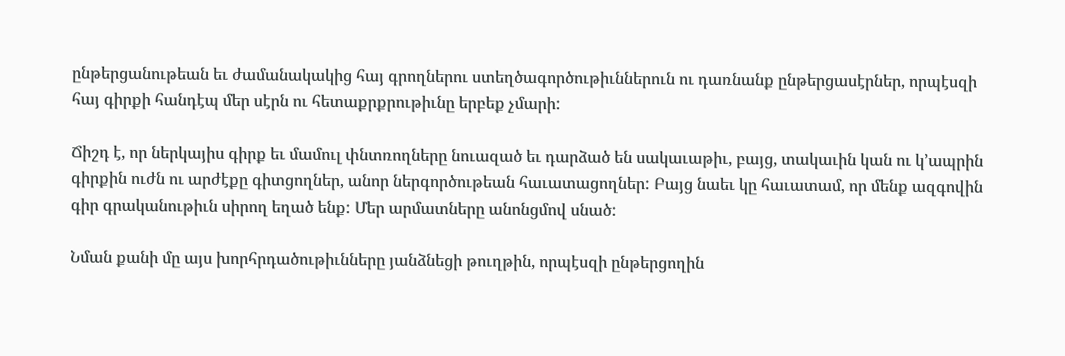ընթերցանութեան եւ ժամանակակից հայ գրողներու ստեղծագործութիւններուն ու դառնանք ընթերցասէրներ, որպէսզի հայ գիրքի հանդէպ մեր սէրն ու հետաքրքրութիւնը երբեք չմարի:

Ճիշդ է, որ ներկայիս գիրք եւ մամուլ փնտռողները նուազած եւ դարձած են սակաւաթիւ, բայց, տակաւին կան ու կ՚ապրին գիրքին ուժն ու արժէքը գիտցողներ, անոր ներգործութեան հաւատացողներ: Բայց նաեւ կը հաւատամ, որ մենք ազգովին գիր գրականութիւն սիրող եղած ենք: Մեր արմատները անոնցմով սնած:

Նման քանի մը այս խորհրդածութիւնները յանձնեցի թուղթին, որպէսզի ընթերցողին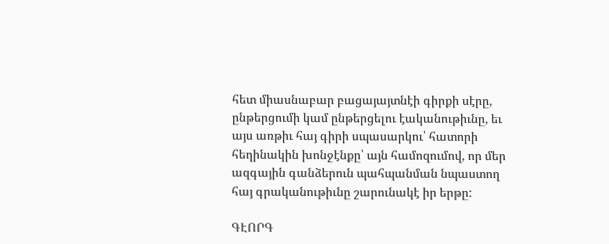հետ միասնաբար բացայայտնէի գիրքի սէրը, ընթերցումի կամ ընթերցելու էականութիւնը, եւ այս առթիւ հայ գիրի սպասարկու՝ հատորի հեղինակին խոնջէնքը՝ այն համոզումով, որ մեր ազգային գանձերուն պահպանման նպաստող հայ գրականութիւնը շարունակէ իր երթը:

ԳԷՈՐԳ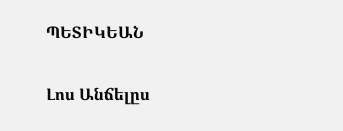ՊԵՏԻԿԵԱՆ

Լոս Անճելըս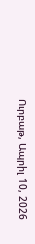Ուրբաթ, Ապրիլ 10, 2026